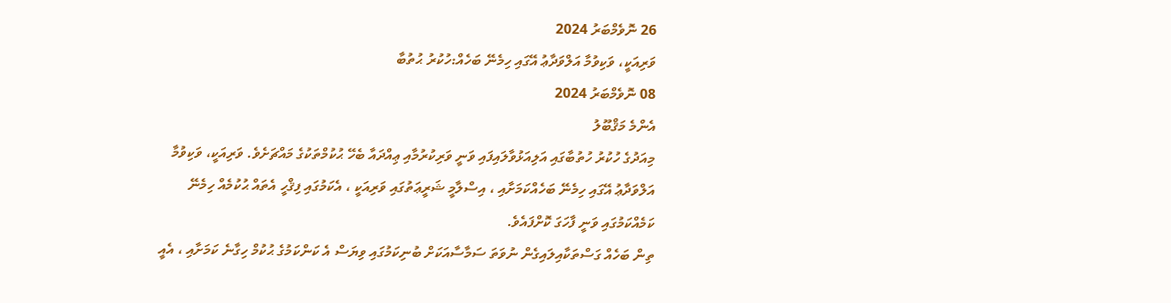26 ނޮވެމްބަރު 2024
ވަރިއަކީ، ވަކިވުމާ އަލްވަދާޢު އޭގައި ހިމެނޭ ބަހެއް:ހުކުރު ޙުތުބާ
08 ނޮވެމްބަރު 2024
އެންމެ މަޤްބޫލު
މިއަދުގެ ހުކުރު ހުތުބާގައި އަލިއަޅުވާލައިފައި ވަނީ ވަރިކުރުމާއި ޢިއްދައާ ބެހޭ ޙުކުމްތަކުގެ މައްޗަށެވެ. ވަރިއަކީ، ވަކިވުމާ އަލްވަދާޢު އޭގައި ހިމެނޭ ބަހެއްކަމަށާއި ، އިސްލާމީ ޝަރީޢަތުގައި ވަރިއަކީ ، އެކަމުގައި ފިޤްހީ އެތައް ޙުކުމެއް ހިމެނޭ ކަމެއްކަމުގައި ވަނީ ފާހަގަ ކޮށްފައެވެ.
ތިން ބަހެއް ގަސްތަކާއިލައިގެން ނުވަތަ ސަމާސާއަކަށް ބުނިކަމުގައި ވިޔަސް އެ ކަންކަމުގެ ޙުކުމް ހިގާނެ ކަމަށާއި ، އެއީ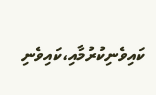ކައިވެނިކުރުމާއި،ކައިވެނި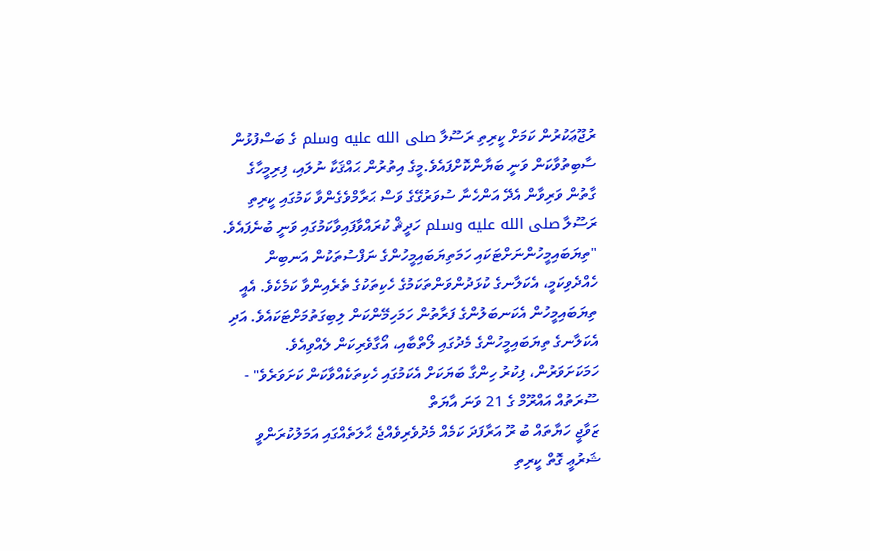ރުޖޫޢަކުރުން ކަމަށް ކީރިތި ރަސޫލާ صلى الله عليه وسلم ގެ ބަސްފުޅުން ސާބިތުވާކަން ވަނީ ބަޔާންކޮށްފައެވެ.މީގެ އިތުރުން ޙައްޤަކާ ނުލައި، ފިރިމީހާގެ ގާތުން ވަރިވާން އެދޭ އަންހެނާ ސުވަރުގޭގެ ވަސް ޙަރާމްވެގެންވާ ކަމުގައި ކީރިތި ރަސޫލާ صلى الله عليه وسلم ހަދީޘް ކުރައްވާފައިވާކަމުގައި ވަނީ ބުނެފައެވެ.
"ތިޔަބައިމީހުންނަށްޓަކައި ހަމަތިޔަބައިމީހުންގެ ނަފްސުތަކުން އަނބިން ހެއްދެވިކަމީ، އެކަލާނގެ ކުޅަދުންވަންތަކަމުގެ ހެކިތަކުގެ ތެރެއިންވާ ކަމެކެވެ. އެއީ ތިޔަބައިމީހުން އެކަނބަލުންގެ ފަރާތުން ހަމަހިމޭންކަން ލިބިގަތުމަށްޓަކައެވެ. އަދި އެކަލާނގެ ތިޔަބައިމީހުންގެ މެދުގައި ލޯތްބާއި، އޯގާވެރިކަން ލެއްވިއެވެ. ހަމަކަށަވަރުން، ފިކުރު ހިންގާ ބަޔަކަށް އެކަމުގައި ހެކިތަކެއްވާކަން ކަށަވަރެވެ" - ސޫރަތުއް އައްރޫމް ގެ 21 ވަނަ އާޔަތް
ޒަވާޖީ ހަޔާތައް ބު ރޫ އަރާފަދަ ކަމެއް މެދުވެރިވެއްޖެ ޙާލަތެއްގައި އަމަލުކުރަންވީ ޝަރުޢީ ގޮތް ކީރިތި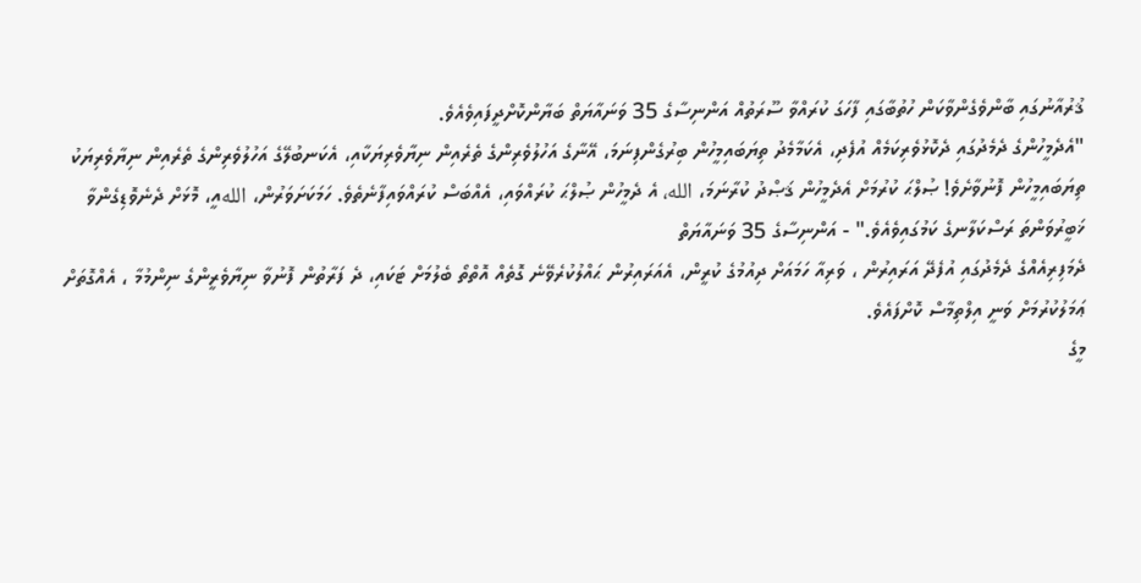ޤުރުއާނުގައި ބާންވެގެންވާކަން ހުތުބާގައި ފާހަގަ ކުރައްވާ ސޫރަތުއް އަންނިސާގެ 35 ވަނައާޔަތް ބަޔާންކޮށްދީފައިވެއެވެ.
"އެދެމީހުންގެ ދެމެދުގައި ދެކޮޅުވެރިކަމެއް އުފެދި، އެކަމާމެދު ތިޔަބައިމީހުން ބިރުގެންފިނަމަ، އޭނާގެ އަހުލުވެރިންގެ ތެރެއިން ނިޔާވެރިޔަކާއި، އެކަނބުލޭގެ އަހުލުވެރިންގެ ތެރެއިން ނިޔާވެރިޔަކު ތިޔަބައިމީހުން ފޮނުވާށެވެ! ޞުލްޙަ ކުރުމަށް އެދެމީހުން ޤަޞްދު ކުރާނަމަ، الله، އެ ދެމީހުން ޞުލްޙަ ކުރައްވައި، އެއްބަސް ކުރައްވައިފާނެތެވެ. ހަމަކަށަވަރުން، اللهއީ، މޮޅަށް ދެނެވޮޑިގެންވާ ޚަބީރުވަންތަ ރަސްކަލާނގެ ކަމުގައިވެއެވެ." - އަންނިސާގެ 35 ވަނައާޔަތް
ދެމަފިރިއެއްގެ ދެމެދުގައި އުފެދޭ އަރައިރުން ، ވަރިއާ ހަމައަށް ދިއުމުގެ ކުރީން، އެއަރައިރުން ޙައްލުކުރެވޭނެ ގޮތެއް އޮތްތޯ ބެލުމަށް ޓަކައި، ދެ ފަރާތުން ފޮނުވާ ނިޔާވެރީންގެ ނިންމުމާ ، އެއްގޮތަށް ޢަމަލުކުރުމަށް ވަނީ އިލްތިމާސް ކޮށްފައެވެ.
މީގެ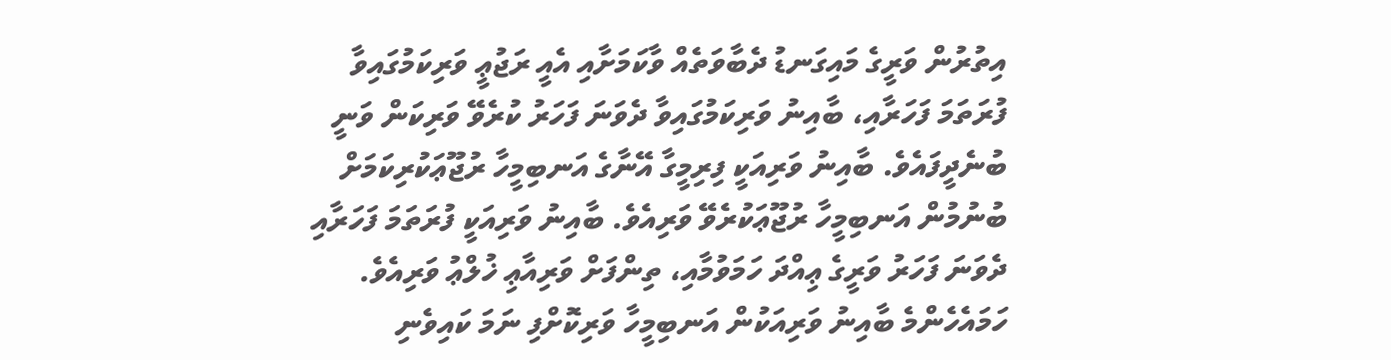އިތުރުން ވަރީގެ މައިގަނޑު ދެބާވަތެއް ވާކަމަށާއި އެއީ ރަޖުޢީ ވަރިކަމުގައިވާ ފުރަތަމަ ފަހަރާއި، ބާއިނު ވަރިކަމުގައިވާ ދެވަނަ ފަހަރު ކުރެވޭ ވަރިކަން ވަނީ ބުނެދީފައެވެ. ބާއިނު ވަރިއަކީ ފިރިމީގާ އޭނާގެ އަނބިމީހާ ރުޖޫޢަކުރިކަމަށް ބުނުމުން އަނބިމީހާ ރުޖޫޢަކުރެވޭ ވަރިއެވެ. ބާއިނު ވަރިއަކީ ފުރަތަމަ ފަހަރާއި ދެވަނަ ފަހަރު ވަރީގެ ޢިއްދަ ހަމަވުމާއި، ތިންފަށް ވަރިއާޢި ޚުލްޢު ވަރިއެވެ.
ހަމައެހެންމެ ބާއިނު ވަރިއަކުން އަނބިމީހާ ވަރިކޮށްފި ނަމަ ކައިވެނި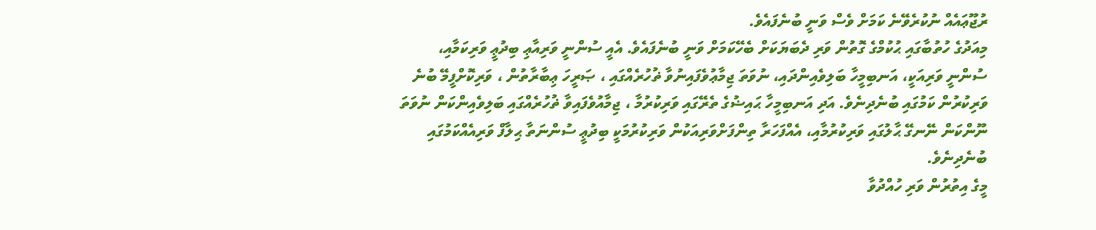ރުޖޫޢައެއް ނުކުރެވޭނެ ކަމަށް ވެސް ވަނީ ބުނެފައެވެ.
މިއަދުގެ ހުތުބާގައި ޙުކުމްގެ ގޮތުން ވަރި ދެބަޔަކަށް ބެހޭކަމަށް ވަނީ ބުނެފައެވެ. އެއީ ސުންނީ ވަރިއާޢި ބިދުޢީ ވަރިކަމާއި، ސުންނީ ވަރިއަކީ، އަނބިމީހާ ބަލިވެއިންދައި، ނުވަތަ ޖިމާޢުވެފައިނުވާ ޡުހުރެއްގައި ، ޞަރީހަ ޢިބާރާތުން ، ވަރިކޮށްފީމޭ ބުނެ ވަރިކުރުން ކަމުގައި ބުނެދިނެވެ. އަދި އަނބިމީހާ ޙައިޟުގެ ތެރޭގައި ވަރިކުރުމާ ، ޖިމާއުވެފައިވާ ޡުހުރެއްގައި ބަލިވެއިންކަން ނުވަތަ ނޫންކަން ނޭނގޭ ޙާލުގައި ވަރިކުރުމާއި، އެއްފަހަރާ ތިންފަށްވަރިއަކުން ވަރިކުރުމަކީ ބިދުޢީ ސުންނަތާ ޙިލާފް ވަރިއެއްކަމުގައި ބުނެދިނެވެ.
މީގެ އިތުރުން ވަރި ހުއްދުވާ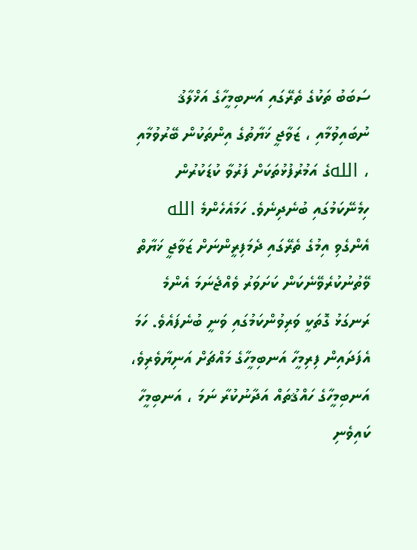ސަބަބު ތަކުގެ ތެރޭގައި އަނބިމީހާގެ އަޚްލާޤު ނުބައިވުމާއި ، ޒަވާޖީ ޚަޔާތުގެ އިންތަކުން ބޭރުވުމާއި ، اللهގެ އަމުރުފުޅުތަކަށް ފަރުވާ ކުޑަކުރުން ހިމެނޭކަމުގައި ބުނެދިނެވެ. ހަމައެހެންމެ الله އެންގެވި އިމުގެ ތެރޭގައި ދެމަފިރީންނަށް ޒަވާޖީ ޚަޔާތް ވޭތުނުކުރެވޭނެކަން ކަށަވަރު ވެއްޖެނަމަ އެންމެ ރަނގަޅު ގޮތަކީ ވަރިވުންކަމުގައި ވަނީ ބުނެފައެވެ. ހަމަ އެފަދައިން ފިރިމީހާ އަނބިމީހާގެ މައްޗަށް އަނިޔާވެރިވެ، އަނބިމީހާގެ ހައްޤުތައް އަދާނުކުރާ ނަމަ ، އަނބިމީހާ ކައިވެނި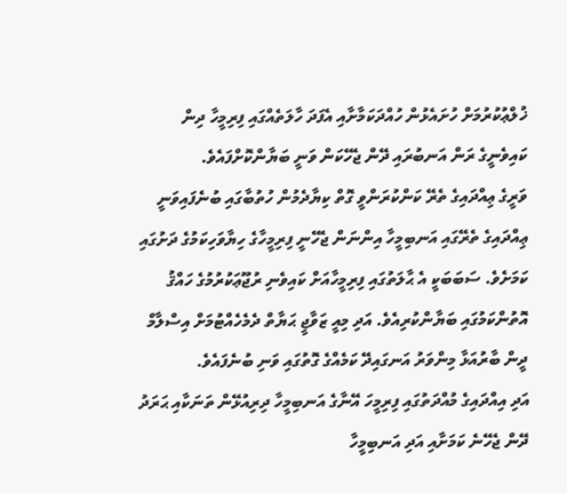ޚުލްޢުކުރުމަށް ހުށައެޅުން ހުއްދަކަމާށާއި އެފަދަ ހާލަތެއްގައި ފިރިމީހާ ދިން ކައިވެނީގެ ރަން އަނބުރައި ދޭން ޖެހޭކަން ވަނީ ބަޔާންކޮށްފައެވެ.
ވަރީގެ ޢިއްދައިގެ ތެރޭ ކަންކުރަންވީ ގޮތް ކިޔާދެމުން ހުތުބާގައި ބުނެފައިވަނީ ޢިއްދައިގެ ތެރޭގައި އަނބިމީހާ އިންނަން ޖެހޭނީ ފިރިމީހާގެ ހިޔާވަހިކަމުގެ ދަށުގައި ކަމަށެވެ. ސަބަބަކީ އެ ޙާލަތުގައި ފިރިމީހާއަށް ކައިވެނި ރުޖޫޢަކުރުމުގެ ހައްޤު އޮތުންކަމުގައި ބަޔާންކުރިއެވެ. އަދި މިއީ ޒަވާޖީ ޙަޔާތް ދެމެހެއްޓުމަށް އިސްލާމް ދީން ބާރުއަޅާ މިންވަރު އަނގައިދޭ ކަމެއްގެ ގޮތުގައި ވަނި ބުނެފައެވެ.
އަދި އިއްދައިގެ މުއްދަތުގައި ފިރިމީހަ އޭނާގެ އަނބިމީހާ ދިރިއުޅޭން ތަނަކާއި ޙަރަދު ދޭން ޖެހޭނެ ކަމަށާއި އަދި އަނބިމީހާ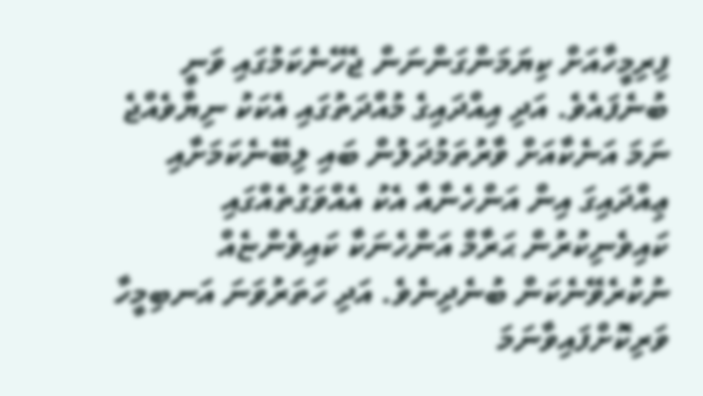ފިރިމީހާއަށް ކިޔަމަންގަންނަން ޖެހޭނެކަމުގައި ވަނީ ބުނެފައެވެ. އަދި އިއްދައިގެ މުއްދަތުގައި އެކަކު ނިޔާވެއްޖެ ނަމަ އަނެކާއަށް ވާރުތަމުދަލުން ބައި ލިބޭނެކަމަށާއި ޢިއްދައިގަ އިން އަންހެނާއާ އެކު އެއްވަގުތެއްގައި ކައިވެނިކުރުން ޙަރާމް އަންހެނަކާ ކައިވެންޏެއް ނުކުރެވޭނެކަން ބުނެދިނެވެ. އަދި ހަތަރުވަނަ އަނބިމީހާ ވަރިކޮށްފައިވާނަމަ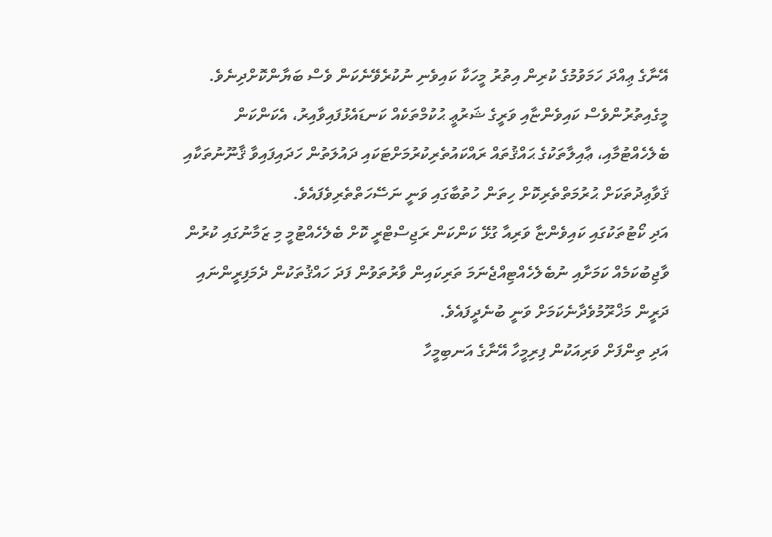އޭނާގެ ޢިއްދަ ހަމަވުމުގެ ކުރިން އިތުރު މީހަކާ ކައިވެނި ނުކުރެވޭނެކަން ވެސް ބަޔާންކޮށްދިނެވެ.
މީގެއިތުރުންވެސް ކައިވެންޏާއި ވަރީގެ ޝަރުޢީ ޙުކުމްތަކެއް ކަނޑައެޅުފައިވާއިރު، އެކަންކަން ބެލެހެއްޓުމާއި، ޢާއިލާތަކުގެ ޙައްޤުތައް ރައްކައުތެރިކުރުމަށްޓަކައި ދައުލަތުން ހަދައިފައިވާ ޤާނޫނުތަކާއި ޤަވާޢިދުތަކަށް ޙުރުމަތްތެރިކޮށް ހިތަން ހުތުބާގައި ވަނީ ނަސޭހަތްތެރިވެފައެވެ.
އަދި ކޯޓުތަކުގައި ކައިވެންޏާ ވަރިއާ ގުޅޭ ކަންކަން ރަޖިސްޓްރީ ކޮށް ބެލެހެއްޓުމީ މި ޒަމާނުގައި ކުރުން ވާޖިބުކަމެއް ކަމަށާއި ނުބެލެހެއްޓިއްޖެނަމަ ތަރިކައިން ވާރުތަވުން ފަދަ ހައްޤުތަކުން ދެމަފިރީންނައި ދަރީން މަޚްރޫމުވެދާނެކަމަށް ވަނީ ބުނެދީފައެވެ.
އަދި ތިންފަށް ވަރިއަކުން ފިރިމީހާ އޭނާގެ އަނބިމީހާ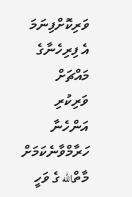ވަރިކޮށްފިނަމަ އެ ފިރިހެނާގެ މައްޗަށް ވަރިކުރި އަންހެނާ ހަރާމްވާނެކަމަށް މާތްالله ގެ ވަހީ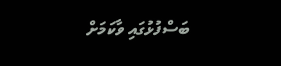ބަސްފުޅުގައި ވާކަމަށް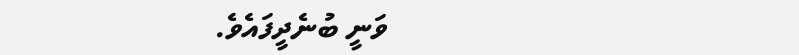ވަނީ ބުނެދީފައެވެ.